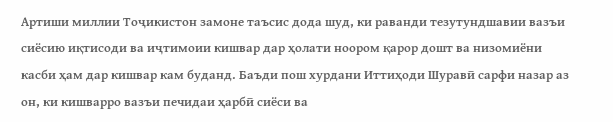Артиши миллии Тоҷикистон замоне таъсис дода шуд, ки раванди тезутундшавии вазъи сиёсию иқтисоди ва иҷтимоии кишвар дар ҳолати ноором қарор дошт ва низомиёни касби ҳам дар кишвар кам буданд. Баъди пош хурдани Иттиҳоди Шуравӣ сарфи назар аз он, ки кишварро вазъи печидаи ҳарбӣ сиёси ва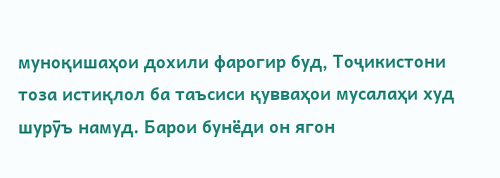муноқишаҳои дохили фарогир буд, Тоҷикистони тоза истиқлол ба таъсиси қувваҳои мусалаҳи худ шурӯъ намуд. Барои бунёди он ягон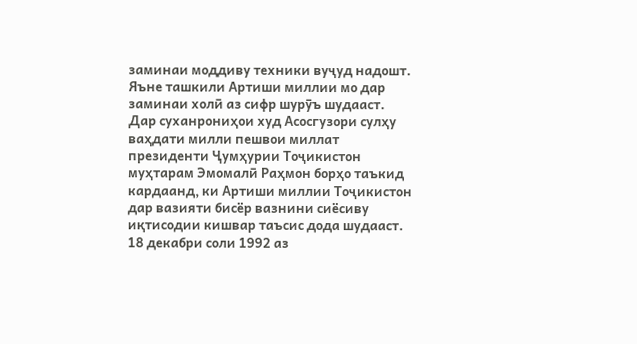заминаи моддиву техники вуҷуд надошт. Яъне ташкили Артиши миллии мо дар заминаи холӣ аз сифр шурӯъ шудааст. Дар суханрониҳои худ Асосгузори сулҳу ваҳдати милли пешвои миллат президенти Ҷумҳурии Тоҷикистон муҳтарам Эмомалӣ Раҳмон борҳо таъкид кардаанд, ки Артиши миллии Тоҷикистон дар вазияти бисёр вазнини сиёсиву иқтисодии кишвар таъсис дода шудааст.
18 декабри соли 1992 аз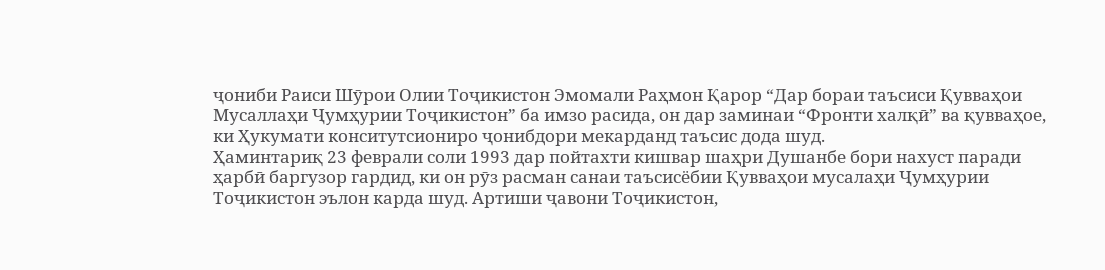ҷониби Раиси Шӯрои Олии Тоҷикистон Эмомали Раҳмон Қарор “Дар бораи таъсиси Қувваҳои Мусаллаҳи Ҷумҳурии Тоҷикистон” ба имзо расида, он дар заминаи “Фронти халқӣ” ва қувваҳое, ки Ҳукумати конситутсиониро ҷонибдори мекарданд таъсис дода шуд.
Ҳаминтариқ 23 феврали соли 1993 дар пойтахти кишвар шаҳри Душанбе бори нахуст паради ҳарбӣ баргузор гардид, ки он рӯз расман санаи таъсисёбии Қувваҳои мусалаҳи Ҷумҳурии Тоҷикистон эълон карда шуд. Артиши ҷавони Тоҷикистон,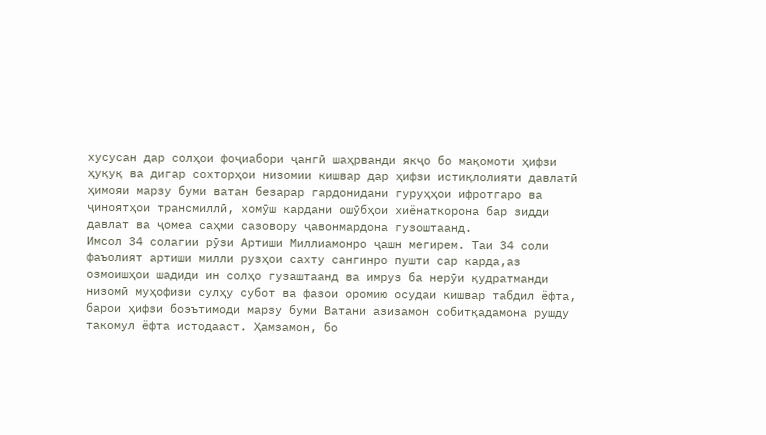хусусан дар солҳои фоҷиабори ҷангӣ шаҳрванди якҷо бо мақомоти ҳифзи ҳуқуқ ва дигар сохторҳои низомии кишвар дар ҳифзи истиқлолияти давлатӣ ҳимояи марзу буми ватан безарар гардонидани гуруҳҳои ифротгаро ва ҷиноятҳои трансмиллӣ, хомӯш кардани ошӯбҳои хиёнаткорона бар зидди давлат ва ҷомеа саҳми сазовору ҷавонмардона гузоштаанд.
Имсол 34 солагии рӯзи Артиши Миллиамонро ҷашн мегирем. Таи 34 соли фаъолият артиши милли рузҳои сахту сангинро пушти сар карда,аз озмоишҳои шадиди ин солҳо гузаштаанд ва имруз ба нерӯи қудратманди низомӣ муҳофизи сулҳу субот ва фазои оромию осудаи кишвар табдил ёфта, барои ҳифзи боэътимоди марзу буми Ватани азизамон собитқадамона рушду такомул ёфта истодааст. Ҳамзамон, бо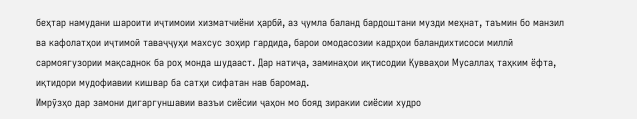беҳтар намудани шароити иҷтимоии хизматчиёни ҳарбӣ, аз ҷумла баланд бардоштани музди меҳнат, таъмин бо манзил ва кафолатҳои иҷтимоӣ таваҷҷуҳи махсус зоҳир гардида, барои омодасозии кадрҳои баландихтисоси миллӣ сармоягузории мақсаднок ба роҳ монда шудааст. Дар натиҷа, заминаҳои иқтисодии Қувваҳои Мусаллаҳ таҳким ёфта, иқтидори мудофиавии кишвар ба сатҳи сифатан нав баромад.
Имрӯзҳо дар замони дигаргуншавии вазъи сиёсии ҷаҳон мо бояд зиракии сиёсии худро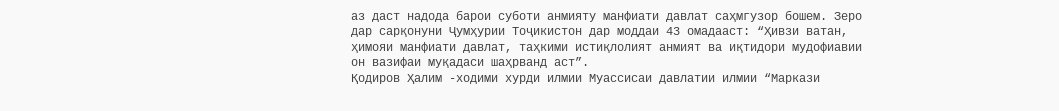аз даст надода барои суботи анмияту манфиати давлат саҳмгузор бошем. Зеро дар сарқонуни Ҷумҳурии Тоҷикистон дар моддаи 43 омадааст: “Ҳивзи ватан, ҳимояи манфиати давлат, таҳкими истиқлолият анмият ва иқтидори мудофиавии он вазифаи муқадаси шаҳрванд аст”.
Қодиров Ҳалим -ходими хурди илмии Муассисаи давлатии илмии “Маркази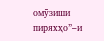омӯзиши пиряхҳо”–и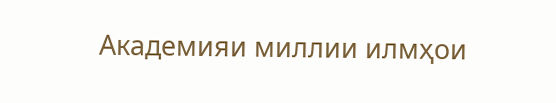Академияи миллии илмҳои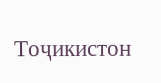Тоҷикистон